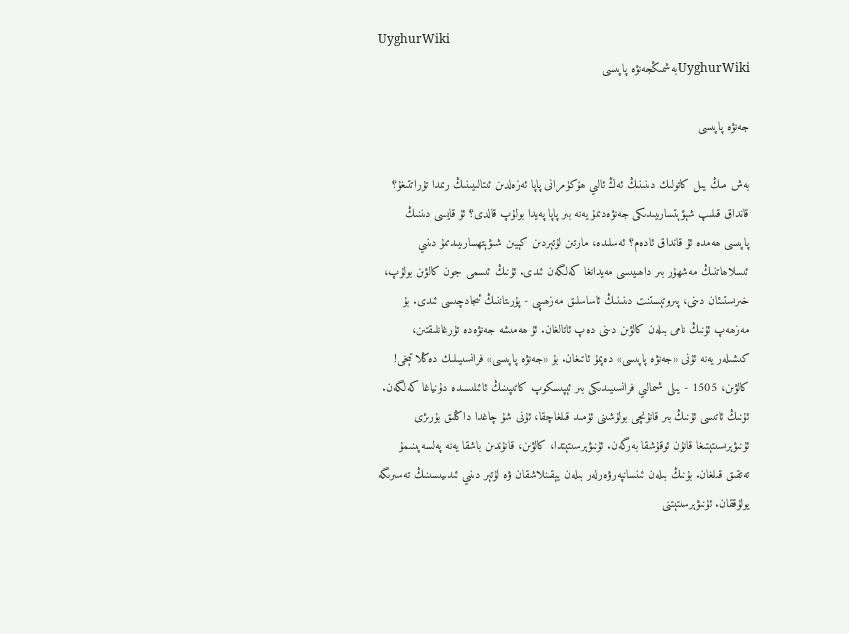UyghurWiki
UyghurWikiبەشمىڭجەنۋە پاپىسى

جەنۋە پاپىسى

بەش مىڭ يىل كاتولىك دىنىنىڭ ئەڭ ئالىي ھۆكۈمرانى پاپا ئەزەلدىن ئىتالىيىنىڭ رىمدا تۇراتتىغۇ؟ قانداق قىلىپ شېۋېتسارىيىدىكى جەنۋەدىمۇ يەنە بىر پاپا پەيدا بولۇپ قالدى؟ ئۇ قايسى دىننىڭ پاپىسى ھەمدە ئۇ قانداق ئادەم؟ ئەسلىدە، مارتىن لۇتېردىن كېيىن شىۋېتھسارىيىدىمۇ دىنىي ئىسلاھاتنىڭ مەشھۇر بىر داھىيىسى مەيدانغا كەلگەن ئىدى. ئۇنىڭ ئىسمى جون كالۋىن بولۇپ، خىرىستىئان دىنى، پىروتېستنت دىنىنىڭ ئاساسلىق مەزھىپى - پۇرىتاننىڭ ئىجادچىسى ئىدى. بۇ مەزھەپ ئۇنىڭ نامى بىلەن كالۋىن دىنى دەپ ئاتالغان. ئۇ ھەمىشە جەنۋەدە تۇرغانلىقتىن، كىشىلەر يەنە ئۇنى «جەنۋە پاپىسى» دەپمۇ ئاتىغان. بۇ «جەنۋە پاپىسى» فرانسىيىلىك دەڭلا تېخى! كالۋىن، 1505 - يىلى شىمالىي فرانسىيىدىكى بىر ئېپىسكوپ كاتىپىنىڭ ئائىلىسىدە دۇنياغا كەلگەن. ئۇنىڭ ئاتىسى ئۇنىڭ بىر قانۇنچى بولۇشىنى ئۈمىد قىلغاچقا، ئۇنى شۇ چاغدا داڭلىق بۇرىژى ئۇنىۋېرىسىتېتىغا قانۇن ئوقۇشقا بەرگەن. ئۇنىۋېرسىتېتدا، كالۋىن، قانۇندىن باشقا يەنە پەلسەپىنىمۇ تەتقىق قىلغان. بۇنىڭ بىلەن ئىنسانپەرۋەرلەر بىلەن يېقىنلاشقان ۋە لۇتېر دىنىي ئىدىيىسىنىڭ تەسىرىگە يولۇققان. ئۇنىۋېرسىتېتنى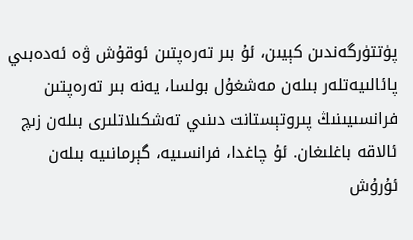پۈتتۈرگەندىن كېيىن، ئۇ بىر تەرەپتىن ئوقۇش ۋە ئەدەبىي پائالىيەتلەر بىلەن مەشغۇل بولسا، يەنە بىر تەرەپتىن فرانسىيىنىڭ پىروتېستانت دىنىي تەشكىلاتلىرى بىلەن زىچ ئالاقە باغلىغان. ئۇ چاغدا، فرانسىيە، گېرمانىيە بىلەن ئۇرۇش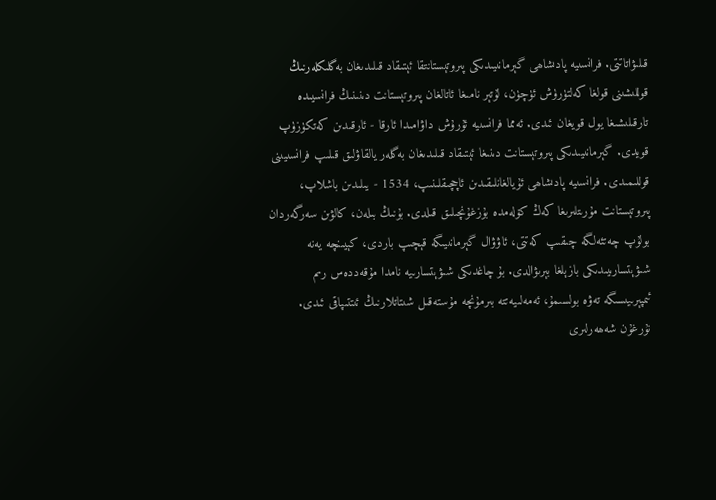قىلىۋاتاتتى. فرانسىيە پادىشاھى گېرمانىيىدىكى پىروتېستانتقا ئېتىقاد قىلىدىغان بەگلىكلەرنىڭ قوللىشىنى قولغا كەلتۈرۈش ئۈچۈن، لۇتېر نامىغا ئاتالغان پىروتېستانت دىنىنىڭ فرانسيىدە تارقىلىشىغا يول قويغان ئىدى. ئەمما فرانسىيە ئۇرۇش داۋامىدا ئارقا - ئارقىدىن كەتكۈزۈپ قويدى. گېرمانىيىدىكى پىروتېستانت دىنىغا ئېتىقاد قىلىدىغان بەگلەر يالقاۋلىق قىلىپ فرانسىيىنى قوللىمىدى. فرانسىيە پادىشاھى ئۇيالغانلىقىدىن ئاچچىقلىنىپ، 1534 - يىلىدىن باشلاپ، پىروتېستانت مۇرىتلىرىغا كەڭ كۆلەمدە بۇزغۇنچىلىق قىلدى. بۇنىڭ بىلەن، كالۋىن سەرگەردان بولۇپ چەتئەلگە چىقىپ كەتتى، ئاۋۋال گېرمانىيىگە قېچىپ باردى، كېيىنچە يەنە شىۋېتسارىيىدىكى بازېلغا بېرىۋالدى. بۇ چاغدىكى شىۋېتسارىيە نامدا مۇقەددەس رىم ئىمپېرىيىسىگە تەۋە بولسىمۇ، ئەمەلىيەتتە بىرمۇنچە مۇستەقىل شىتاتلارنىڭ ئىتتىپاقى ئىدى. نۇرغۇن شەھەرلىرى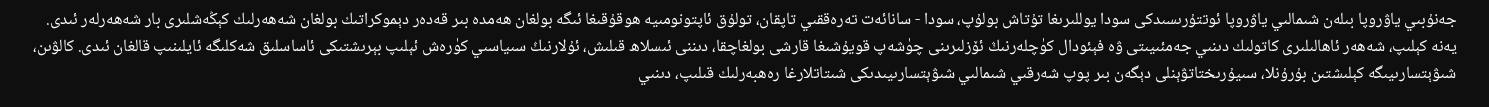جەنۇبىي ياۋروپا بىلەن شىمالىي ياۋروپا ئوتتۇرىسىدكى سودا يوللىرىغا تۇتاش بولۇپ، سودا - سانائەت تەرەققىي تاپقان، تولۇق ئاپتونومىيە ھوقۇقىغا ئىگە بولغان ھەمدە بىر قەدەر دېموكراتىك بولغان شەھەرلىك كېڭەشلىرى بار شەھەرلەر ئىدى. يەنە كېلىپ، شەھەر ئاھالىلىرى كاتولىك دىنىي جەمئىيىتى ۋە فېئودال كۈچلەرنىڭ ئۆزلىرىنى چۈشەپ قويۇشىغا قارشى بولغاچقا، دىننى ئىسلاھ قىلىش، ئۇلارنىڭ سىياسىي كۈرەش ئېلىپ بېرىشتىكى ئاساسلىق شەكلىگە ئايلىنىپ قالغان ئىدى. كالۋىن، شىۋېتسارىيىگە كېلىشتىن بۇرۇنلا، سىيۇرىختاتۋېنلى دېگەن بىر پوپ شەرقىي شىمالىي شىۋېتسارىيىدىكى شىتاتلارغا رەھبەرلىك قىلىپ، دىنىي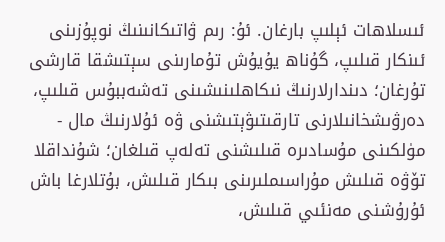ئىسلاھات ئېلىپ بارغان. ئۇ: رىم ۋاتىكانىنىڭ نوپۇزىنى ئىنكار قىلىپ، گۇناھ يۇيۇش تۇمارىنى سېتىشقا قارشى تۇرغان؛ دىندارلارنىڭ نىكاھلىنىشىنى تەشەببۇس قىلىپ، دەرۋىشخانىلارنى تارقىتىۋېتىشنى ۋە ئۇلارنىڭ مال - مۈلكىنى مۇسادىرە قىلىشنى تەلەپ قىلغان؛ شۇنداقلا تۆۋە قىلىش مۇراسىملىرىنى بىكار قىلىش، بۇتلارغا باش ئۇرۇشنى مەنئىي قىلىش،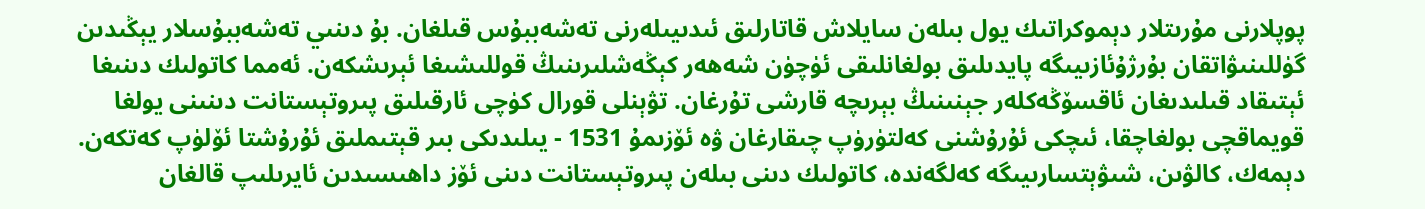پوپلارنى مۇرىتلار دېموكراتىك يول بىلەن سايلاش قاتارلىق ئىدىيىلەرنى تەشەببۇس قىلغان. بۇ دىنىي تەشەببۇسلار يېڭىدىن گۈللىنىۋاتقان بۇرژۇئازىيىگە پايدىلىق بولغانلىقى ئۈچۈن شەھەر كېڭەشلىرىنىڭ قوللىشىغا ئېرىشكەن. ئەمما كاتولىك دىنىغا ئېتىقاد قىلىدىغان ئاقسۆڭەكلەر جېنىنىڭ بېرىچە قارشى تۇرغان. تۋېنلى قورال كۈچى ئارقىلىق پىروتېستانت دىنىنى يولغا قويماقچى بولغاچقا، ئىچكى ئۇرۇشنى كەلتۈرۈپ چىقارغان ۋە ئۆزىمۇ 1531 - يىلىدىكى بىر قېتىملىق ئۇرۇشتا ئۆلۈپ كەتكەن. دېمەك، كالۋىن، شىۋېتسارىيىگە كەلگەندە، كاتولىك دىنى بىلەن پىروتېستانت دىنى ئۆز داھىسىدىن ئايرىلىپ قالغان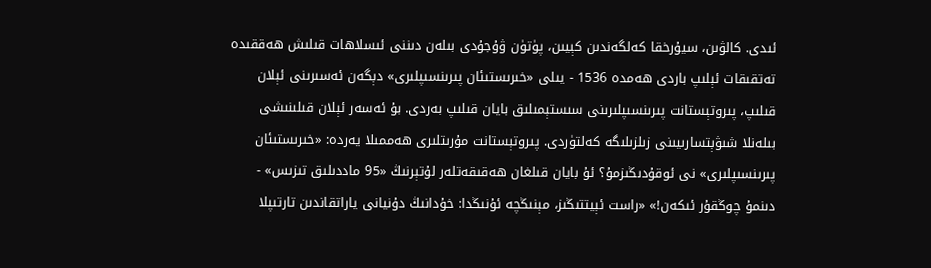ئىدى. كالۋىن، سيۇرخقا كەلگەندىن كېيىن، پۈتۈن ۋۇجۇدى بىلەن دىننى ئىسلاھات قىلىش ھەققىدە تەتقىقات ئېلىپ باردى ھەمدە 1536 - يىلى «خىرىستىئان پىرىنسىپلىرى» دېگەن ئەسىرىنى ئېلان قىلىپ، پىروتېستانت پىرىنسىپلىرىنى سىستېمىلىق بايان قىلىپ بەردى. بۇ ئەسەر ئېلان قىلىنىشى بىلەنلا شىۋېتسارىيىنى زىلزىلىگە كەلتۈردى. پىروتېستانت مۇرىتلىرى ھەممىلا يەردە: «خىرىستىئان پىرىنسىپلىرى» نى ئوقۇدىڭىزمۇ؟ ئۇ بايان قىلغان ھەقىقەتلەر لۇتېرنىڭ «95 ماددىلىق تىزىس» - دىنمۇ چوڭقۇر ئىكەن!» «راست ئېيتتىڭىز، مېنىڭچە ئۇنىڭدا: خۇدانىڭ دۇنيانى ياراتقاندىن تارتىپلا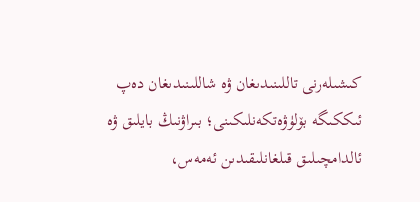كىشىلەرنى تاللىنىدىغان ۋە شاللىنىدىغان دەپ ئىككىگە بۆلۈۋەتكەنلىكىنى؛ بىراۋنىڭ بايلىق ۋە ئالدامچىلىق قىلغانلىقىدىن ئەمەس،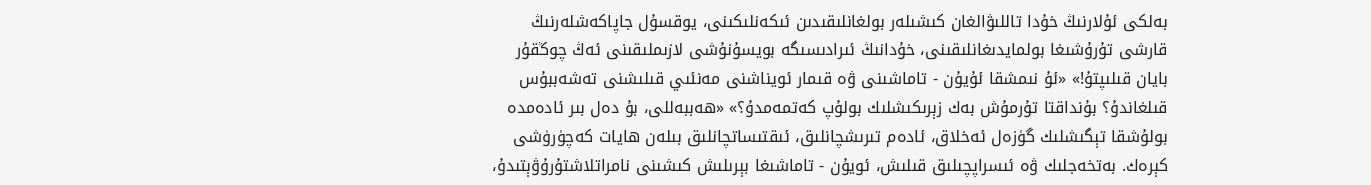بەلكى ئۇلارنىڭ خۇدا تاللىۋالغان كىشىلەر بولغانلىقىدىن ئىكەنلىكىنى، يوقسۇل جاپاكەشلەرنىڭ قارشى تۇرۇشىغا بولمايدىغانلىقىنى، خۇدانىڭ ئىرادىسىگە بويسۇنۇشى لازىملىقىنى ئەڭ چوڭقۇر بايان قىلىپتۇ!» «ئۇ نىمشقا ئۇيۇن - تاماشىنى ۋە قىمار ئويناشنى مەنئىي قىلىشنى تەشەببۇس قىلغاندۇ؟ بۇنداقتا تۇرمۇش بەك زېرىكىشلىك بولۇپ كەتمەمدۇ؟» «ھەببەللى، بۇ دەل بىر ئادەمدە بولۇشقا تېگىشلىك گۈزەل ئەخلاق، ئادەم تىرىشچانلىق، ئىقتىساتچانلىق بىلەن ھايات كەچۈرۈشى كېرەك. بەتخەجلىك ۋە ئىسراپچىلىق قىلىش، ئويۇن - تاماشىغا بېرىلىش كىشىنى نامراتلاشتۇرۇۋېتىدۇ،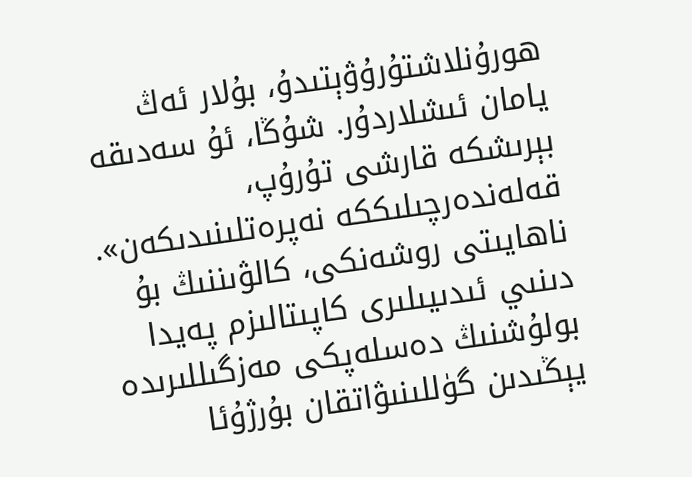ھورۇنلاشتۇرۇۋېتىدۇ، بۇلار ئەڭ يامان ئىشلاردۇر. شۇڭا، ئۇ سەدىقە بېرىشكە قارشى تۇرۇپ، قەلەندەرچىلىككە نەپرەتلىنىدىكەن». ناھايىتى روشەنكى، كالۋىننىڭ بۇ دىنىي ئىدىيىلىرى كاپىتالىزم پەيدا بولۇشنىڭ دەسلەپكى مەزگىللىرىدە يېڭىدىن گۈللىنىۋاتقان بۇرژۇئا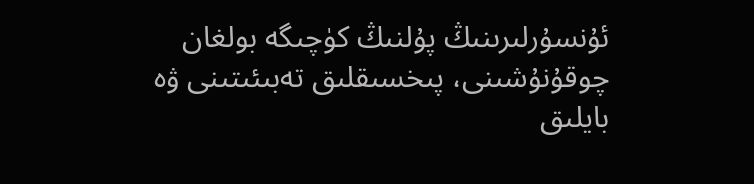ئۇنسۇرلىرىنىڭ پۇلنىڭ كۈچىگە بولغان چوقۇنۇشىنى، پىخسىقلىق تەبىئىتىنى ۋە بايلىق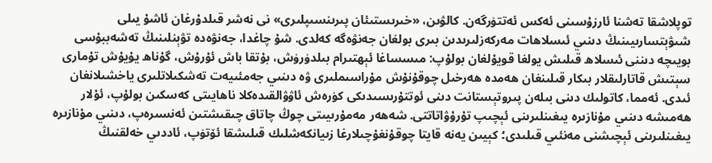توپلاشقا تەشنا ئارزۇسىنى ئەكس ئەتتۈرگەن. كالۋىن، «خىرىستىئان پىرىنسىپلىرى» نى نەشر قىلدۇرغان ئاشۇ يىلى شىۋېتسارىيىنىڭ دىنىي ئىسلاھات مەركەزلىرىدىن بىرى بولغان جەنۋەگە كەلدى. شۇ چاغدا، جەنۋەدە تۋېنلىنىڭ تەشەببۇسى بويىچە دىننى ئىسلاھ قىلىش يولغا قويۇلغان بولۇپ: مىسساغا ئېھتىرام بىلدۈرۈش، بۇتقا باش ئۇرۇش، گۇناھ يۇيۇش تۇمارى سېتىش قاتارلىقلار بىكار قىلىنغان ھەمدە ھەرخىل چوقۇنۇش مۇراسىملىرى ۋە دىنىي جەمئىيەت تەشكىلاتلىرى ياخشىلانغان ئىدى. ئەمما، كاتولىك دىنى بىلەن پىروتېستانت دىنى ئوتتۇرىسىدىكى كۈرەش ئاۋۋالقىدەكلا ناھايىتى كەسكىن بولۇپ، ئۇلار ھەمىشە دىنىي مۇنازىرە يىغىنلىرىنى ئېچىپ تۇرۇۋاتاتتى. شەھەر مەمۇرىيىتى چوڭ چاتاق چىقىشتىن ئەنسىرەپ، دىنىي مۇنازىرە يىغىنلىرىنى ئېچىشنى مەنئىي قىلىدى؛ كېيىن يەنە قايتا چوقۇنغۇچىلارغا زىيانكەشلىك قىلىشقا ئۆتۈپ، ئاددىي خەلقنىڭ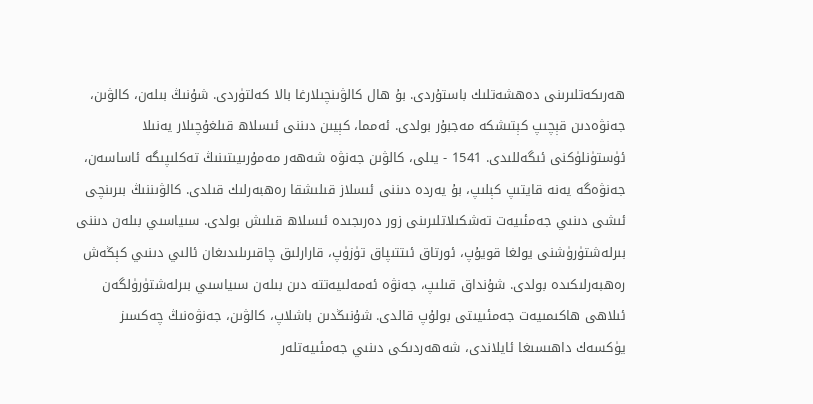ھەرىكەتلىرىنى دەھشەتلىك باستۇردى. بۇ ھال كالۋىنچىلارغا بالا كەلتۈردى. شۇنىڭ بىلەن، كالۋىن، جەنۋەدىن قېچىپ كېتىشكە مەجبۇر بولدى. ئەمما، كېيىن دىننى ئىسلاھ قىلغۇچىلار يەنىلا ئۈستۈنلۈكنى ئىگەللىدى. 1541 - يىلى، كالۋىن جەنۋە شەھەر مەمۇرىيىتىنىڭ تەكلىپىگە ئاساسەن، جەنۋەگە يەنە قايتىپ كېلىپ، بۇ يەردە دىننى ئىسلاز قىلىشقا رەھبەرلىك قىلدى. كالۋىننىڭ بىرىنچى ئىشى دىنىي جەمئىيەت تەشكىلاتلىرىنى زور دەرىجىدە ئىسلاھ قىلىش بولدى. سىياسىي بىلەن دىننى بىرلەشتۈرۈشنى يولغا قويۇپ، ئورتاق ئىتتىپاق تۈزۈپ، قارارلىق چاقىرىلىدىغان ئالىي دىنىي كېڭەش رەھبەرلىكىدە بولدى. شۇنداق قىلىپ، جەنۋە ئەمەلىيەتتە دىن بىلەن سىياسىي بىرلەشتۈرۈلگەن ئىلاھى ھاكىمىيەت جەمئىيىتى بولۇپ قالدى. شۇنىڭدىن باشلاپ، كالۋىن، جەنۋەنىڭ چەكسىز يۈكسەك داھىسىغا ئايلاندى، شەھەردىكى دىنىي جەمئىيەتلەر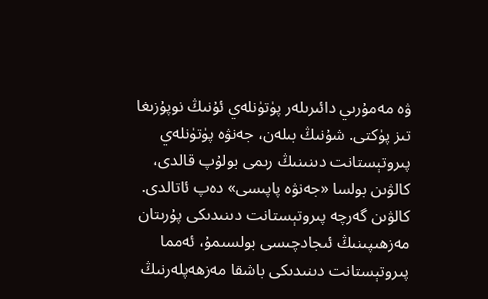ۋە مەمۇرىي دائىرىلەر پۈتۈنلەي ئۇنىڭ نوپۇزىغا تىز پۈكتى. شۇنىڭ بىلەن، جەنۋە پۈتۈنلەي پىروتېستانت دىنىنىڭ رىمى بولۇپ قالدى، كالۋىن بولسا «جەنۋە پاپىسى» دەپ ئاتالدى. كالۋىن گەرچە پىروتېستانت دىنىدىكى پۇرىتان مەزھىپىنىڭ ئىجادچىسى بولسىمۇ، ئەمما پىروتېستانت دىنىدىكى باشقا مەزھەپلەرنىڭ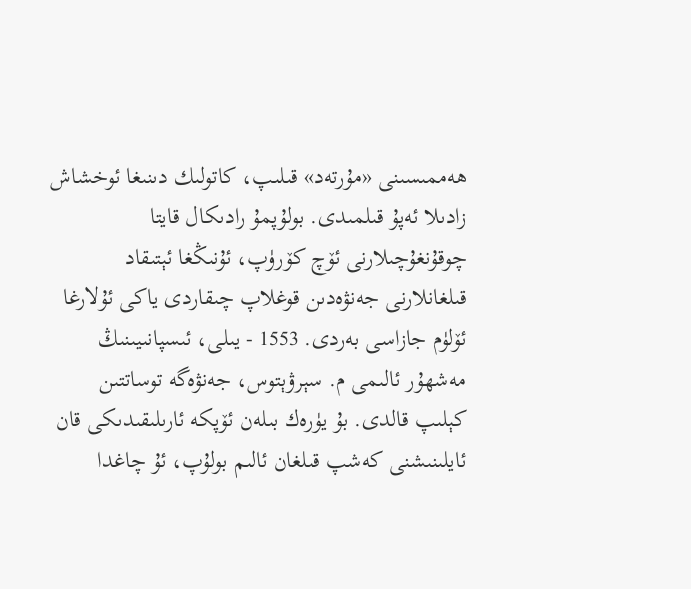ھەممىسىنى «مۇرتەد» قىلىپ، كاتولىك دىنىغا ئوخشاش زادىلا ئەپۇ قىلمىدى. بولۇپمۇ رادىكال قايتا چوقۇنغۇچىلارنى ئۆچ كۆرۈپ، ئۇنىڭغا ئېتىقاد قىلغانلارنى جەنۋەدىن قوغلاپ چىقاردى ياكى ئۇلارغا ئۆلۈم جازاسى بەردى. 1553 - يىلى، ئىسپانىيىنىڭ مەشھۇر ئالىمى م. سېرۋېتوس، جەنۋەگە توساتتىن كېلىپ قالدى. بۇ يۈرەك بىلەن ئۆپكە ئارىلىقىدىكى قان ئايلىنىشنى كەشپ قىلغان ئالىم بولۇپ، ئۇ چاغدا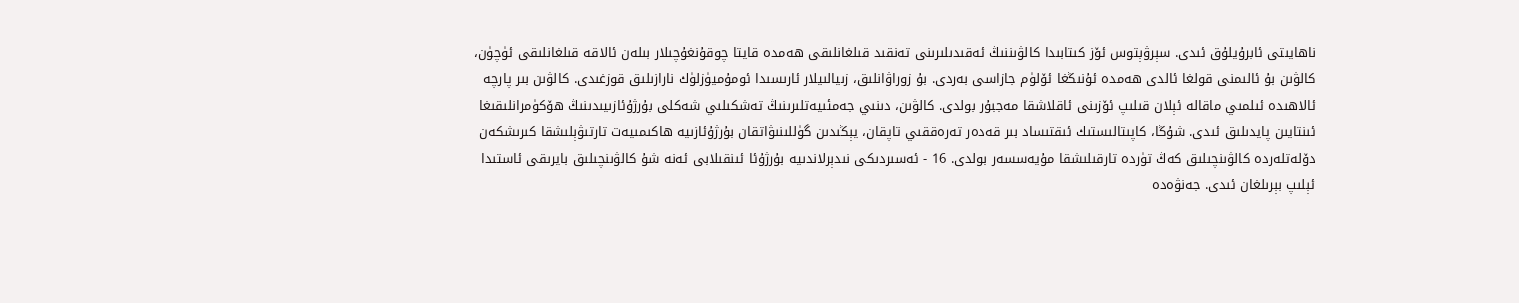ناھايىتى ئابرۇيلۇق ئىدى. سېرۋېتوس ئۆز كىتابىدا كالۋىننىڭ ئەقىدىلىرىنى تەنقىد قىلغانلىقى ھەمدە قايتا چوقۇنغۇچىلار بىلەن ئالاقە قىلغانلىقى ئۈچۈن، كالۋىن بۇ ئالىمنى قولغا ئالدى ھەمدە ئۇنىڭغا ئۆلۈم جازاسى بەردى. بۇ زوراۋانلىق، زىيالىيلار ئارىسىدا ئومۇميۈزلۈك نارازىلىق قوزغىدى. كالۋىن بىر پارچە ئالاھىدە ئىلمىي ماقالە ئېلان قىلىپ ئۆزىنى ئاقلاشقا مەجبۇر بولدى. كالۋىن، دىنىي جەمئىيەتلىرىنىڭ تەشكىلىي شەكلى بۇرژۇئازىيىدىنىڭ ھۆكۈمرانلىقىغا ئىنتايىن پايدىلىق ئىدى. شۇڭا، كاپىتالىستىك ئىقتىساد بىر قەدەر تەرەققىي تاپقان، يېڭىدىن گۈللىنىۋاتقان بۇرژۇئازىيە ھاكىمىيەت تارتىۋېلىشقا كىرىشكەن دۆلەتلەردە كالۋىنچىلىق كەڭ تۈردە تارقىلىشقا مۇيەسسەر بولدى. 16 - ئەسىردىكى نىدېرلاندىيە بۇرژۇئا ئىنقىلابى ئەنە شۇ كالۋىنچىلىق بايرىقى ئاستىدا ئېلىپ بېرىلغان ئىدى. جەنۋەدە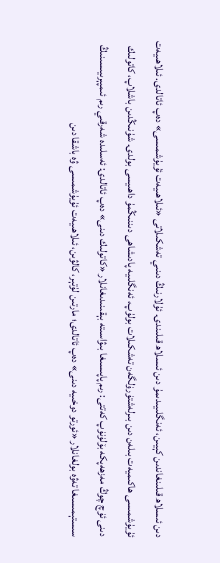دىن ئىسلاھ قىلىنغاندىن كېيىن، ئەنگلىيىدىمۇ دىن ئىسلاھ قىلىندى. ئۇلارنىڭ دىنىي تەشكىلاتى «ئىلاھىيەت ئۇيۇشمىسى» دەپ ئاتالدى. ئىلاھىيەت ئۇيۇشمىسى ھاكىميەت بىلەن دىن بىرلەشتۈرۈلگەن تەشكىلات بولۇپ، ئەنگلىيە پادىشاھى دىننىڭمۇ داھىيسى بولدى. شۇنىڭدىن باشلاپ، كاتولىك دىنى ئۈچ چوڭ مەزھەپكە بۆلۈنۈپ كەتتى: رىم پاپىسىغا بىۋاسىتە بېقىنىدىغانلار «كاتولىك دىنى» دەپ ئاتالدى: ئەسلىدە شەرقىي رىم ئىمپېرىيىسىنىڭ سىستېمىسىغا تەۋە بولغانلار «ئورتو دوخىيە دىنى» دەپ ئاتالدى؛ مارتىن لۇتېر، كالۋىن، ئىلاھىيەت ئۇيۇشمىسى ۋە باشقا دىن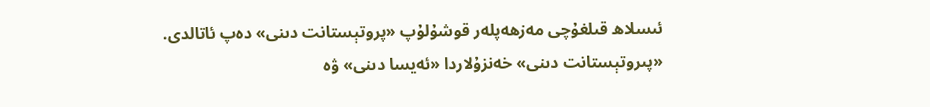ئىسلاھ قىلغۇچى مەزھەپلەر قوشۇلۇپ «پروتېستانت دىنى» دەپ ئاتالدى. «پىروتېستانت دىنى» خەنزۇلاردا «ئەيسا دىنى» ۋە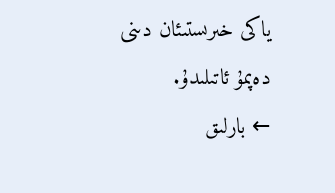ياكى خىرىستىئان دىنى دەپمۇ ئاتىلىدۇ.
← بارلىق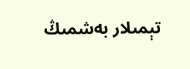تېمىلار بەشمىڭ